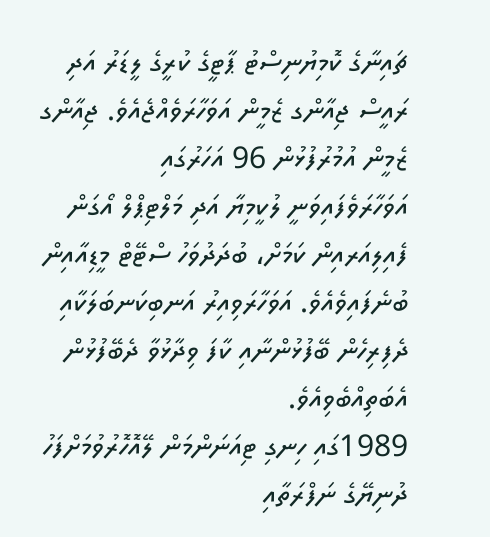ޗައިނާގެ ކޮމިޔުނިސްޓު ޕާޓީގެ ކުރީގެ ލީޑަރު އަދި ރައީސް ޖިއާންގ ޒެމީން އަވަހާރަވެއްޖެއެވެ. ޖިއާންގ ޒެމީން އުމުރުފުޅުން 96 އަހަރުގައި އަވަހާރަވެފައިވަނީ ލުކީމިޔާ އަދި މަލްޓިޕްލް އޯގަން ފެއިލިއަރއިން ކަމަށް، ބުދަދުވަހު ސްޓޭޓް މީޑިއާއިން ބުނެފައިވެއެވެ. އަވަހާރަވިއިރު އަނބިކަނބަލަކާއި ދެފިރިހެން ބޭފުޅުންނާއި ކާފަ ވިދާޅުވާ ދެބޭފުޅުން އެބަތިއްބެވިއެވެ.
1989ގައި ހިނގި ޓިއަނަންމަން ލޭއޮހޮރުވުމަށްފަހު ދުނިޔޭގެ ނަފްރަތާއި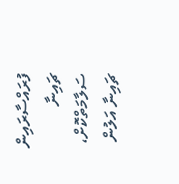ފުރައްސާރައިން ޗައިނާ ސަލާމަތްކޮށް، ޗައިނާ އަލުން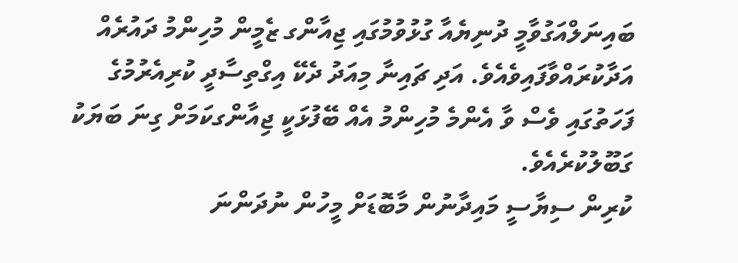ބައިނަލްއަގުވާމީ ދުނިޔެއާ ގުޅުވުމުގައި ޖިއާންގ ޒެމީން މުހިންމު ދައުރެއް އަދާކުރައްވާފައިވެއެވެ. އަދި ޗައިނާ މިއަދު ދެކޭ އިގްތިސާދީ ކުރިއެރުމުގެ ފަހަތުގައި ވެސް ވާ އެންމެ މުހިންމު އެއް ބޭފުޅަކީ ޖިއާންގކަމަށް ގިނަ ބަޔަކު ގަބޫލުކުރެއެވެ.
ކުރިން ސިޔާސީ މައިދާނުން މާބޮޑަށް މީހުން ނުދަންނަ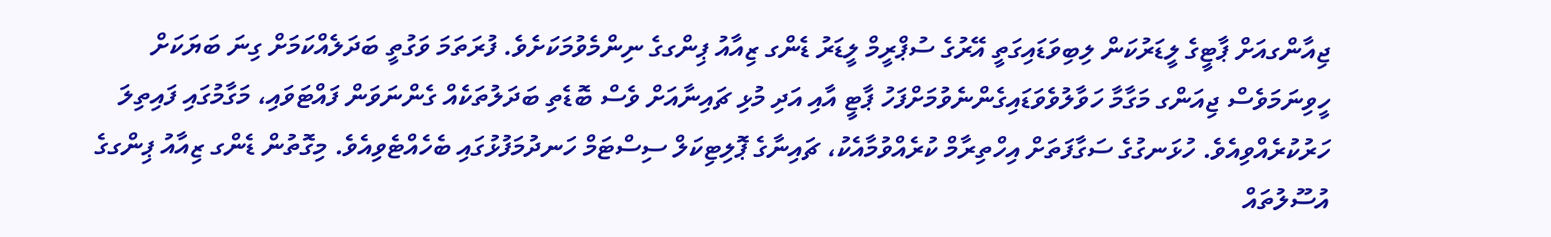ޖިއާންގއަށް ޕާޓީގެ ލީޑަރުކަން ލިބިވަޑައިގަތީ އޭރުގެ ސުޕްރީމް ލީޑަރު ޑެންގ ޒިއާއު ޕިންގގެ ނިންމެވުމަކަށެވެ. ފުރަތަމަ ވަގުތީ ބަދަލެއްކަމަށް ގިނަ ބަޔަކަށް ހީވިނަމަވެސް ޖިއަންގ މަގާމާ ހަވާލުވެވަޑައިގެންނެވުމަށްފަހު ޕާޓީ އާއި އަދި މުޅި ޗައިނާއަށް ވެސް ބޮޑެތި ބަދަލުތަކެއް ގެންނަވަން ފައްޓަވައި، މަގާމުގައި ފައިތިލަ ހަރުކުރެއްވިއެވެ. ހުޅަނގުގެ ސަގާފަތަށް އިހްތިރާމް ކުރެއްވުމާއެކު، ޗައިނާގެ ޕޮލިޓިކަލް ސިސްޓަމް ހަނދުމަފުޅުގައި ބެހެއްޓެވިއެވެ. މިގޮތުން ޑެންގ ޒިއާއު ޕިންގގެ އުސޫލުތައް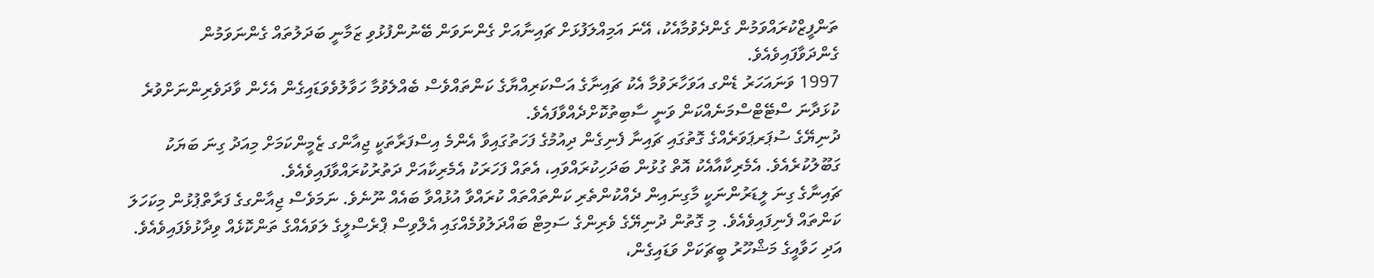ތަންފީޒްކުރައްވަމުން ގެންދެވުމާއެކު، އޭނަ އަމިއްލަފުޅަށް ޗައިނާއަށް ގެންނަވަން ބޭނުންފުޅުވި ޒަމާނީ ބަދަލުތައް ގެންނަވަމުން ގެންދަވާފައިވެއެވެ.
1997 ވަނައަހަރު ޑެންގ އަވަހާރަވުމާ އެކު ޗައިނާގެ އަސްކަރިއްޔާގެ ކަންތައްވެސް ބެއްލެވުމާ ހަވާލުވެވަޑައިގެން އެހެން ވާދަވެރިންނަށްވުރެ ކުޅަދާނަ ސްޓޭޓްސްމަނެއްކަން ވަނީ ސާބިތުކޮށްދެއްވާފައެވެ.
ދުނިޔޭގެ ސުޕަރޕަވަރެއްގެ ގޮތުގައި ޗައިނާ ފެނިގެން ދިއުމުގެ ފަހަތުގައިވާ އެންމެ އިސްފަރާތަކީ ޖިއާންގ ޒެމީންކަމަށް މިއަދު ގިނަ ބަޔަކު ގަބޫލުކުރެއެވެ. އެމެރިކާއާއެކު އޮތް ގުޅުން ބަދަހިކުރައްވައި، އެތައް ފަހަރަކު އެމެރިކާއަށް ދަތުރުކުރައްވާފައިވެއެވެ.
ޗައިނާގެ ގިނަ ލީޑަރުންނަކީ މާގިނައިން ދެއްކުންތެރި ކަންތައްތައް ކުރައްވާ އުޅުއްވާ ބައެއް ނޫނެވެ. ނަމަވެސް ޖިއާންގގެ ފަރާތްޕުޅުން މިކަހަލަ ކަންތައް ފެނިފައިވެއެވެ. މި ގޮތުން ދުނިޔޭގެ ވެރިންގެ ސަމިޓް ބައްދަލުވުމެއްގައި އެލްވިސް ޕްރެސްލީގެ ލަވައެއްގެ ތަންކޮޅެއް ވިދާޅުވެފައިވެއެވެ. އަދި ހަވާއީގެ މަޝްހޫރު ބީޗަކަށް ވަޑައިގެން،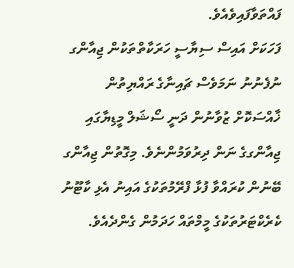ފައްތަވާފައިވެއެވެ.
ފަހަކަށް އައިސް ސިޔާސީ ހަރަކާތްތަކުން ޖިއާންގ ނުފެނުނު ނަމަވެސް ޗައިނާގެ ރައްޔިތުން ޚާއްސަކޮށް ޒުވާނުން ދަނީ ސޯޝަލް މީޑިޔާގައި ޖިއާންގގެ ނަން ދިރުވަމުންނެވެ. މިގޮތުން ޖިއާންގ ބޭނުން ކުރައްވާ ފުޅާ ފްރޭމުތަކުގެ އައިނު އެޅި ކާޓޫނު ކެރެކްޓަރުތަކުގެ މީމްތައް ހަދަމުން ގެންދެއެވެ.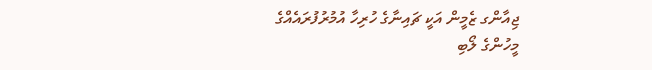ޖިއާންގ ޒެމީން އަކީ ޗައިނާގެ ހުރިހާ އުމުރުފުރައެއްގެ މީހުންގެ ލޯބި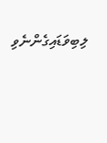ލިބިވަޑައިގެންނެވި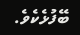ބޭފުޅެކެވެ.